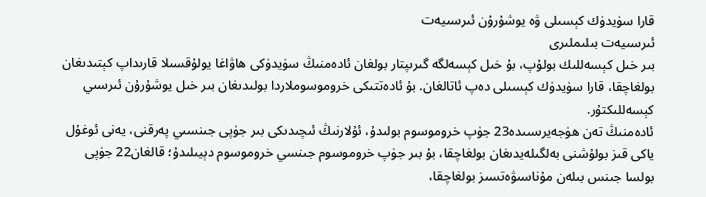قارا سۈيدۈك كېسىلى ۋە يوشۇرۇن ئىرسىيەت
ئىرسىيەت بىلىملىرى
بىر خىل كېسەللىك بولۇپ، بۇ خىل كېسەلگە گىرىپتار بولغان ئادەمنىڭ سۈيدۈكى ھاۋاغا يولۇقسىلا قارىداپ كېتىدىغان بولغاچقا، قارا سۈيدۈك كېسىلى دەپ ئاتالغان. بۇ ئادەتتىكى خروموسوملاردا بولىدىغان بىر خىل يوشۇرۇن ئىرسىي كېسەللىكتۇر.
ئادەمنىڭ تەن ھۈجەيرىسىدە23 جۈپ خروموسوم بولىدۇ، ئۇلارنىڭ ئىچىدىكى بىر جۈپى جىنسىي پەرقنى، يەنى ئوغۇل ياكى قىز بولۇشنى بەلگىلەيدىغان بولغاچقا، بۇ بىر جۈپ خروموسوم جىنسي خروموسوم دېيىلىدۇ؛ قالغان22 جۈپى بولسا جىنس بىلەن مۇناسىۋەتسىز بولغاچقا،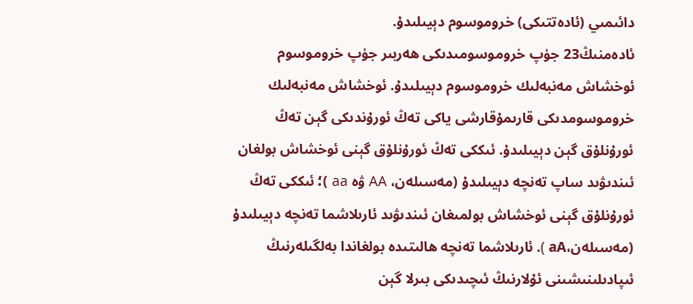دائىمىي (ئادەتتىكى) خروموسوم دېيىلىدۇ.
ئادەمنىڭ23 جۈپ خروموسومىدىكى ھەربىر جۈپ خروموسوم ئوخشاش مەنبەلىك خروموسوم دېيىلىدۇ. ئوخشاش مەنبەلىك خروموسومدىكى قارىمۇقارشى ياكى تەڭ ئورۇندىكى گېن تەڭ ئورۇنلۇق گېن دېيىلىدۇ. ئىككى تەڭ ئورۇنلۇق گېنى ئوخشاش بولغان ئىندىۋىد ساپ تەنچە دېيىلىدۇ (مەسىلەن، AA ۋە aa )؛ ئىككى تەڭ ئورۇنلۇق گېنى ئوخشاش بولمىغان ئىندىۋىد ئارىلاشما تەنچە دېيىلىدۇ (مەسىلەن،aA ). ئارىلاشما تەنچە ھالىتىدە بولغاندا بەلگىلەرنىڭ ئىپادىلىنىشىنى ئۇلارنىڭ ئىچىدىكى بىرلا گېن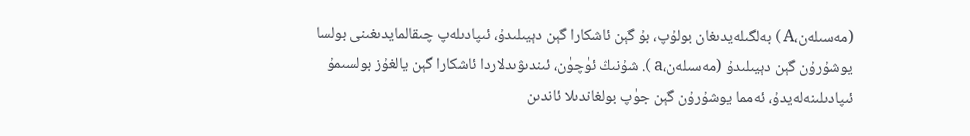(مەسىلەن،A ) بەلگىلەيدىغان بولۇپ، بۇ گېن ئاشكارا گېن دېيىلىدۇ، ئىپادىلەپ چىقالمايدىغىنى بولسا يوشۇرۇن گېن دېيىلىدۇ (مەسىلەن،a ). شۇنىڭ ئۈچۈن، ئىندىۋىدلاردا ئاشكارا گېن يالغۇز بولسىمۇ ئىپادىلىنەلەيدۇ، ئەمما يوشۇرۇن گېن جۈپ بولغاندىلا ئاندىن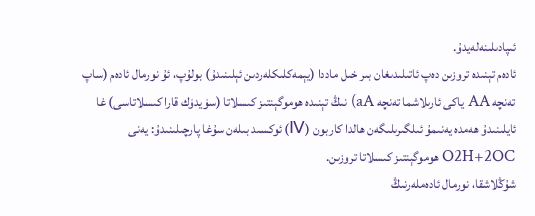ئىپادىلىنەلەيدۇ.
ئادەم تېنىدە تروزىن دەپ ئاتىلىدىغان بىر خىل ماددا (يېمەكلىكلەردىن ئېلىنىدۇ) بولۇپ، ئۇ نورمال ئادەم (ساپ تەنچە AA ياكى ئارىلاشما تەنچە aA) نىڭ تېنىدە ھوموگېنتىز كىسلاتا (سۈيدۈك قارا كىسلاتاسى) غا ئايلىنىدۇ ھەمدە يەنىمۇ ئىلگىرىلىگەن ھالدا كاربون (Ⅳ) ئوكسىد بىلەن سۇغا پارچىلىنىدۇ: يەنى
O2H+2OC ھوموگېنتىز كىسلاتا تروزىن.
شۇڭلاشقا، نورمال ئادەملەرنىڭ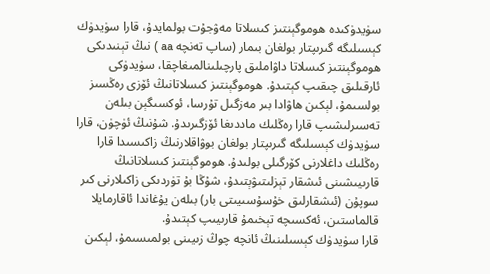سۈيدۈكىدە ھوموگېنتىز كىسلاتا مەۋجۇت بولمايدۇ، قارا سۈيدۈك كېسىلىگە گىرىپتار بولغان بىمار (ساپ تەنچە aa ) نىڭ تېنىدىكى ھوموگېنتىز كىسلاتا داۋاملىق پارچىلىنالمىغاچقا، سۈيدۈكى ئارقىلىق چىقىپ كېتىدۇ. ھوموگېنتىز كىسلاتانىڭ ئۆزى رەڭسىز بولسىمۇ، لېكىن ھاۋادا بىر مەزگىل تۇرسا، ئوكسىگېن بىلەن تەسىرلىشىپ قارا رەڭلىك ماددىغا ئۆزگىرىدۇ. شۇنىڭ ئۈچۈن، قارا سۈيدۈك كېسىلىگە گىرىپتار بولغان بوۋاقلارنىڭ زاكىسىدا قارا رەڭلىك داغلارنى كۆرگىلى بولىدۇ. ھوموگېنتىز كىسلاتانىڭ قارىيىشىنى ئىشقار تېزلىتىۋېتىدۇ، شۇڭا بۇ تۈردىكى زاكىلارنى كىر سوپۇن (ئىشقارلىق خۇسۇسىيىتى بار) بىلەن يۇغاندا ئاقارمايلا قالماستىن، ئەكسىچە تېخىمۇ قارىيىپ كېتىدۇ.
قارا سۈيدۈك كېسىلىنىڭ ئانچە چوڭ زىيىنى بولمىسىمۇ، لېكىن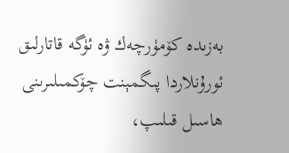بەزىدە كۆمۈرچەك ۋە ئۈگە قاتارلىق ئورۇنلاردا پىگمېنت چۆكمىلىرىنى ھاسىل قىلىپ،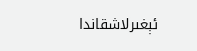ئېغىرلاشقاندا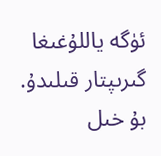ئۈگە ياللۇغىغا گىرىپتار قىلىدۇ. بۇ خىل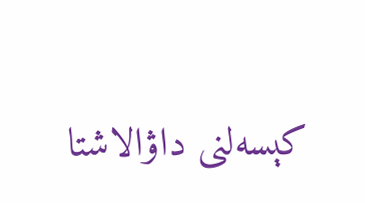كېسەلنى داۋالاشتا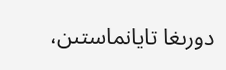دورىغا تايانماستىن،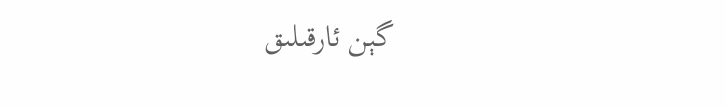گېن ئارقىلىق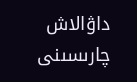داۋالاش چارىسىنى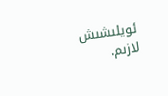ئويلىشىش لازىم.